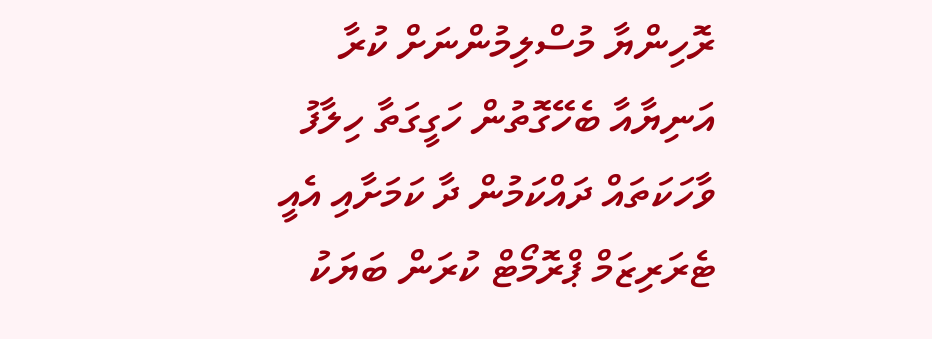ރޮހިންޔާ މުސްލިމުންނަށް ކުރާ އަނިޔާއާ ބެހޭގޮތުން ހަގީގަތާ ހިލާފު ވާހަކަތައް ދައްކަމުން ދާ ކަމަށާއި އެއީ ޓެރަރިޒަމް ޕްރޮމޯޓް ކުރަން ބަޔަކު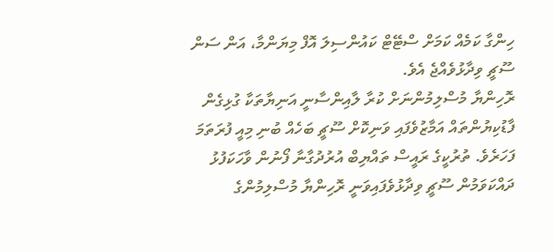ހިންގާ ކަމެއް ކަމަށް ސްޓޭޓް ކައުންސިލަ އޮފް މިޔަންމާ، އަން ސަން ސޫޗީ ވިދާޅުވެއްޖެ އެވެ.
ރޮހިންޔާ މުސްލިމުންނަށް ކުރާ ލާއިންސާނީ އަނިޔާތަކާ ގުޅިގެން ފާޑުކިޔުންތައް އަމާޒުވެފައި ވަނިކޮށް ސޫޗީ ބަހެއް ބުނި މިއީ ފުރަތަމަ ފަހަރެވެ. ތުރުކީގެ ރައީސް ތައްޔިބް އުރުދުގާނާ ފޯނުން ވާހަކަފުޅު ދައްކަވަމުން ސޫޗީ ވިދާޅުވެފައިވަނީ ރޮހިންޔާ މުސްލިމުންގެ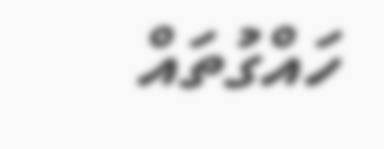ހައްގުތައް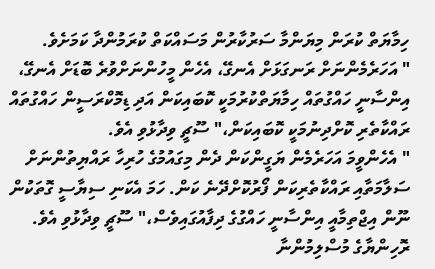ހިމާޔަތް ކުރަން މިޔަންމާ ސަރުކާރުން މަސައްކަތް ކުރަމުންދާ ކަމަށެވެ.
" އަހަރެމެންނަށް ރަނގަޅަށް އެނގޭ، އެހެން މީހުންނަށްވުރެ ބޮޑަށް އެނގޭ، އިންސާނީ ހައްގުތައް ހިމާޔަތްކުރުމަކީ ކޮބައިކަން އަދި ޑިމޮކްރަސީން ހައްގުތައް ރައްކާތެރި ކޮށްދިނުމަކީ ކޮބައިކަން،" ސޫޗީ ވިދާޅުވި އެވެ.
" އެހެންވީމަ އަހަރެމެން ޔަގީންކަން ދެން މިގައުމުގެ ހުރިހާ ރައްޔިތުންނަށް ސަލާމަތާއި ރައްކާތެރިކަން ފޯރުކޮށްދޭނެ ކަން. ހަމަ އެކަނި ސިޔާސީ ގޮތަކުން ނޫން އިޖްތިމާއީ އިންސާނީ ހައްގުގެ ދިފާއުގައިވެސް،" ސޫޗީ ވިދާޅުވި އެވެ.
ރޮހިންޔާގެ މުސްލިމުންނާ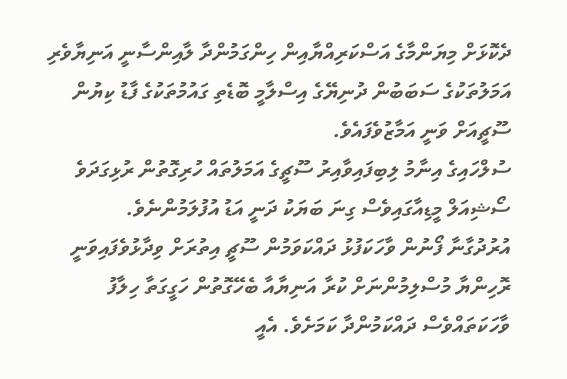ދެކޮޅަށް މިޔަންމާގެ އަސްކަރިއްޔާއިން ހިންގަމުންދާ ލާއިންސާނީ އަނިޔާވެރި އަމަލުތަކުގެ ސަބަބުން ދުނިޔޭގެ އިސްލާމީ ބޮޑެތި ގައުމުތަކުގެ ފާޑު ކިޔުން ސޫޗީއަށް ވަނީ އަމާޒުވެފައެވެ.
ސުލްހައިގެ އިނާމު ލިބިފައިވާއިރު ސޫޗީގެ އަމަލުތައް ހުރިގޮތުން ރުޅިގަދަވެ ސޯޝިއަލް މީޑިއާގައިވެސް ގިނަ ބަޔަކު ދަނީ އަޑު އުފުލަމުންނެވެ.
އުރުދުގާނާ ފޯނުން ވާހަކަފުޅު ދައްކަވަމުން ސޫޗީ އިތުރަށް ވިދާޅުވެފައިވަނީ ރޮހިންޔާ މުސްލިމުންނަށް ކުރާ އަނިޔާއާ ބެހޭގޮތުން ހަގީގަތާ ހިލާފު ވާހަކަތައްވެސް ދައްކަމުންދާ ކަމަށެވެ. އެއީ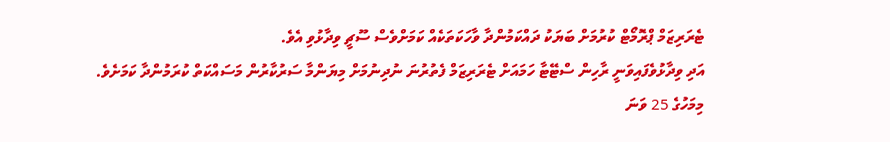ޓެރަރިޒަމް ޕްރޮމޯޓް ކުރުމަށް ބަޔަކު ދައްކަމުންދާ ވާހަކަތަކެއް ކަމަށްވެސް ސޫޗީ ވިދާޅުވި އެވެ.
އަދި ވިދާޅުވެފައިވަނީ ރާހިން ސްޓޭޓާ ހަމައަށް ޓެރަރިޒަމް ފެތުރުނަ ނުދިނުމަށް މިޔަންމާ ސަރުކާރުން މަސައްކަތް ކުރަމުންދާ ކަމަށެވެ.
މިމަހުގެ 25 ވަނަ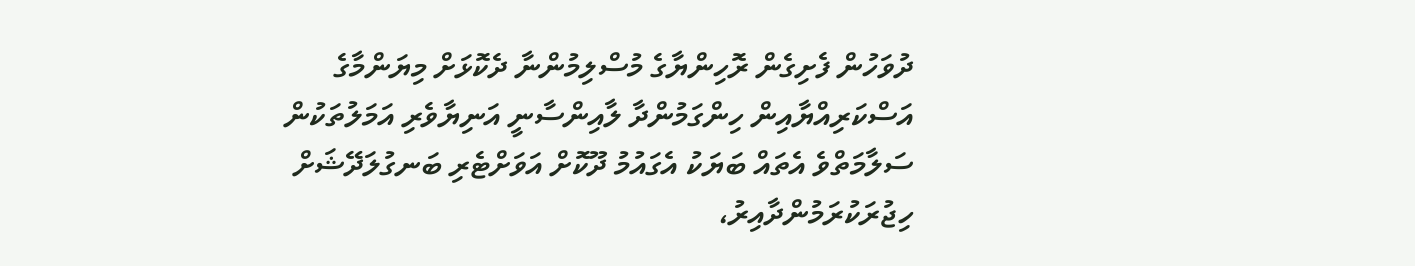ދުވަހުން ފެށިގެން ރޮހިންޔާގެ މުސްލިމުންނާ ދެކޮޅަށް މިޔަންމާގެ އަސްކަރިއްޔާއިން ހިންގަމުންދާ ލާއިންސާނީ އަނިޔާވެރި އަމަލުތަކުން ސަލާމަތްވެ އެތައް ބަޔަކު އެގައުމު ދޫކޮށް އަވަށްޓެރި ބަނގުލަދޭޝަށް ހިޖުރަކުރަމުންދާއިރު،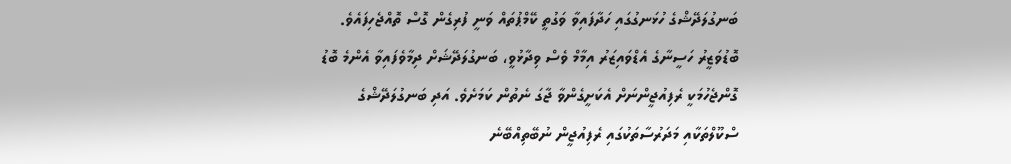ބަނގުލަދޭޝްގެ ހުޅަނގުގައި ހަދާފައިވާ ވަގުތީ ކޭމްޕުތައް ވަނީ ފުރިގެން ގޮސް ތޮއްޖެހިފައެވެ.
ބޮޑުވަޒީރު ހަސީނާގެ އެޑްވައިޒަރު އިމާމް ވެސް ވިދާޅުވީ، ބަނގުލަދޭޝަށް ދިމާވެފައިވާ އެންމެ ބޮޑު ގޮންޖެހުމަކީ ރެފިއުޖީންނަށް އެކަށީގެންވާ ޖާގަ ނެތުން ކަމަށެވެ. އަދި ބަނގުލަދޭޝްގެ ސްކޫލްތަކާއި މަދަރުސާތަކުގައި ރެފިއުޖީން ނުބޭތިއްބޭނެ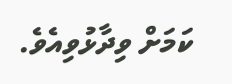ކަމަށް ވިދާޅުވިއެވެ.